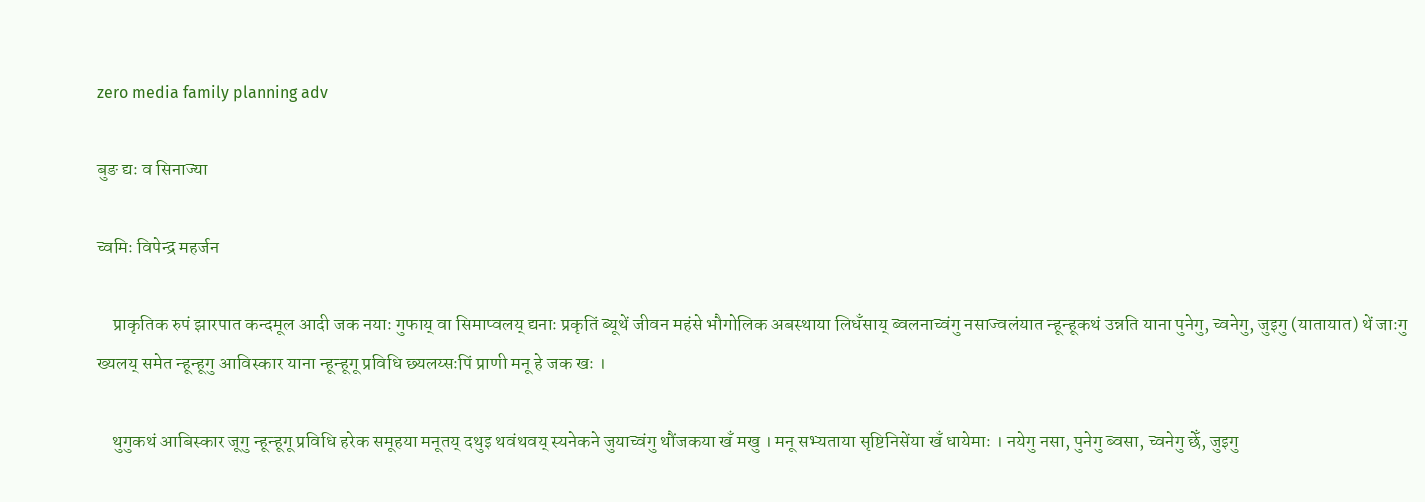zero media family planning adv

बुङ द्यः व सिनाज्या

च्वमिः विपेन्द्र महर्जन

    प्राकृतिक रुपं झारपात कन्दमूल आदी जक नयाः गुफाय् वा सिमाप्वलय् द्यनाः प्रकृतिं ब्यूथें जीवन महंसे भौगोलिक अबस्थाया लिधँसाय् ब्वलनाच्वंगु नसाज्वलंयात न्हून्हूकथं उन्नति याना पुनेगु, च्वनेगु, जुइगु (यातायात) थें जाःगु ख्यलय् समेत न्हून्हूगु आविस्कार याना न्हून्हूगू प्रविधि छ्यलय्सःपिं प्राणी मनू हे जक खः ।

    थुगुकथं आबिस्कार जूगु न्हून्हूगू प्रविधि हरेक समूहया मनूतय् दथुइ थवंथवय् स्यनेकने जुयाच्वंगु थौंजकया खँ मखु । मनू सभ्यताया सृष्टिनिसेंया खँ धायेमाः । नयेगु नसा, पुनेगु ब्वसा, च्वनेगु छेँ, जुइगु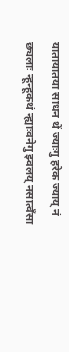यातायातया साधन थें ज्याःगु हरेक ज्याय् नं छ्यलाः न्हून्हूकथं न्ह्याःवनेगु झ्वलय् नसात्वँसा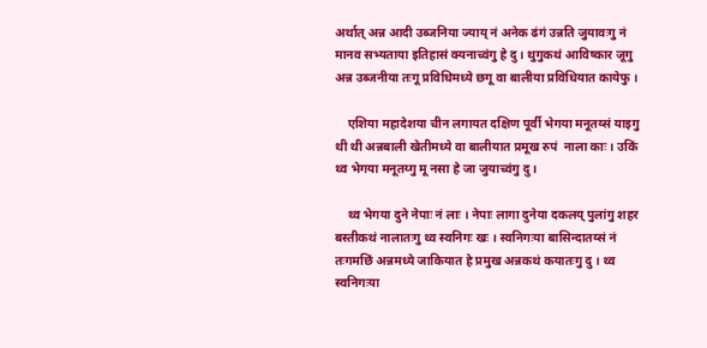अर्थात् अन्न आदी उब्जनिया ज्याय् नं अनेक ढंगं उन्नति जुयावःगु नं मानव सभ्यताया इतिहासं क्यनाच्वंगु हे दु । थुगुकथं आविष्कार जूगु अन्न उब्जनीया तःगू प्रविधिमध्ये छगू वा बालीया प्रविधियात कायेफु ।

    एशिया महादेशया चीन लगायत दक्षिण पूर्वी भेगया मनूतय्सं याइगु थी थी अन्नबाली खेतीमध्ये वा बालीयात प्रमूख रुपं  नाला काः । उकिं थ्व भेगया मनूतय्गु मू नसा हे जा जुयाच्वंगु दु ।

    थ्व भेगया दुने नेपाः नं लाः । नेपाः लागा दुनेया दकलय् पुलांगु शहर बस्तीकथं नालातःगु थ्व स्वनिगः खः । स्वनिगःया बासिन्दातय्सं नं तःगमछिं अन्नमध्ये जाकियात हे प्रमुख अन्नकथं कयातःगु दु । थ्व स्वनिगःया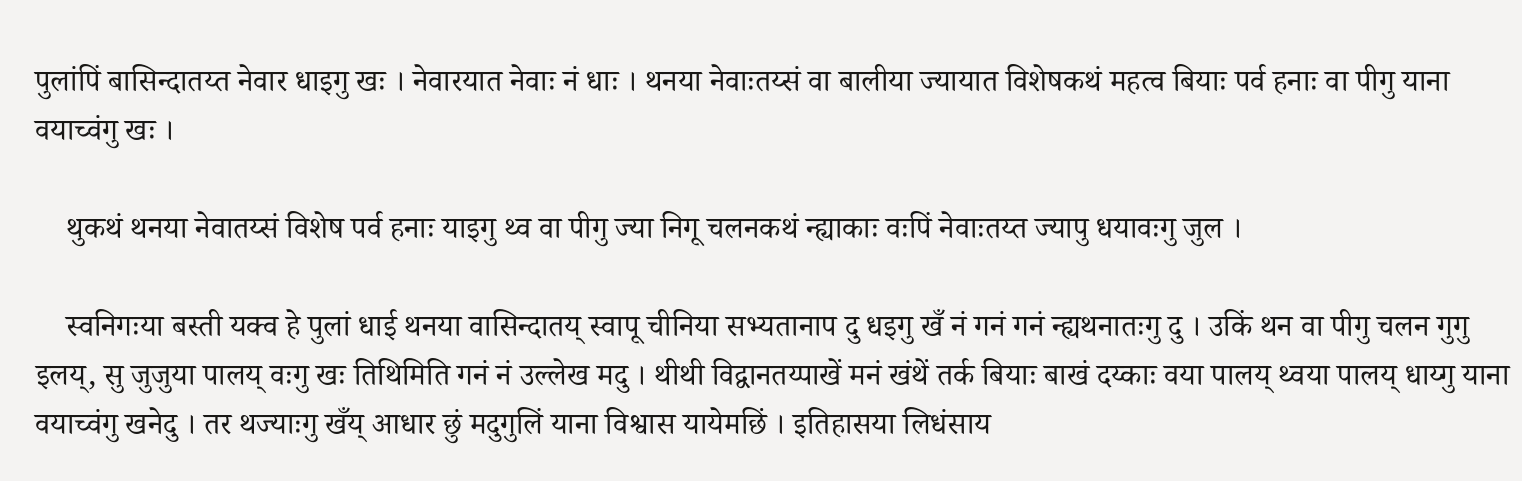पुलांपिं बासिन्दातय्त नेवार धाइगु खः । नेवारयात नेवाः नं धाः । थनया नेवाःतय्सं वा बालीया ज्यायात विशेषकथं महत्व बियाः पर्व हनाः वा पीगु याना वयाच्वंगु खः ।

    थुकथं थनया नेवातय्सं विशेष पर्व हनाः याइगु थ्व वा पीगु ज्या निगू चलनकथं न्ह्याकाः वःपिं नेवाःतय्त ज्यापु धयावःगु जुल ।

    स्वनिगःया बस्ती यक्व हे पुलां धाई थनया वासिन्दातय् स्वापू चीनिया सभ्यतानाप दु धइगु खँ नं गनं गनं न्ह्यथनातःगु दु । उकिं थन वा पीगु चलन गुगु इलय्, सु जुजुया पालय् वःगु खः तिथिमिति गनं नं उल्लेख मदु । थीथी विद्वानतय्पाखें मनं खंथें तर्क बियाः बाखं दय्काः वया पालय् थ्वया पालय् धाय्गु याना वयाच्वंगु खनेदु । तर थज्याःगु खँय् आधार छुं मदुगुलिं याना विश्वास यायेमछिं । इतिहासया लिधंसाय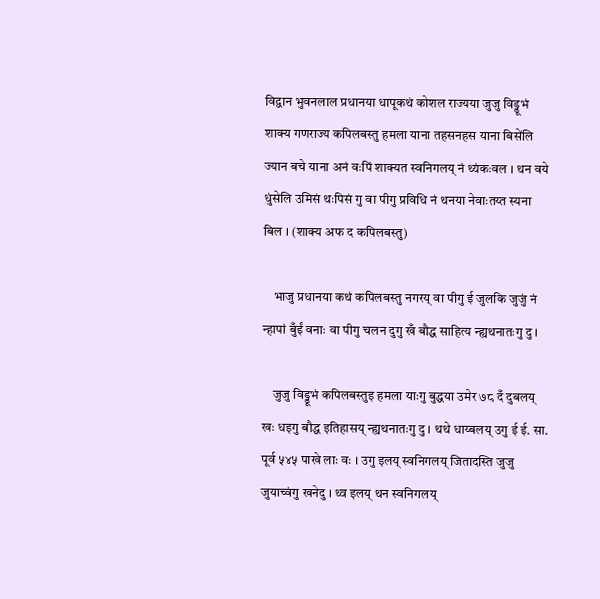विद्वान भुवनलाल प्रधानया धापूकथं कोशल राज्यया जुजु विड्डूभं शाक्य गणराज्य कपिलबस्तु हमला याना तहसनहस याना बिसेंलि ज्यान बचे याना अनं वःपिं शाक्यत स्वनिगलय् नं थ्यंकःवल । थन वये धुंसेलि उमिसं थःपिसं गु वा पीगु प्रविधि नं थनया नेवाःतय्त स्यना बिल । (शाक्य अफ द कपिलबस्तु)

    भाजु प्रधानया कथं कपिलबस्तु नगरय् वा पीगु ई जुलकि जुजुं नं  न्हापां बुँईं वनाः वा पीगु चलन दुगु खँ बौद्ध साहित्य न्ह्यथनातःगु दु ।

    जुजु विड्डूभं कपिलबस्तुइ हमला याःगु बुद्धया उमेर ७८ दँ दुबलय् खः धइगु बौद्ध इतिहासय् न्ह्यथनातःगु दु । थथे धाय्बलय् उगु ई ई. सा. पूर्व ५४५ पाखे लाः वः । उगु इलय् स्वनिगलय् जितादस्ति जुजु जुयाच्वंगु खनेदु । थ्व इलय् थन स्वनिगलय्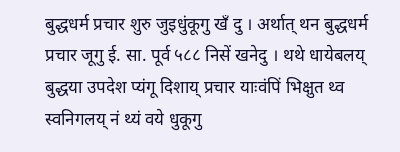बुद्धधर्म प्रचार शुरु जुइधुंकूगु खँ दु । अर्थात् थन बुद्धधर्म प्रचार जूगु ई. सा. पूर्व ५८८ निसें खनेदु । थथे धायेबलय् बुद्धया उपदेश प्यंगू दिशाय् प्रचार याःवंपिं भिक्षुत थ्व स्वनिगलय् नं थ्यं वये धुकूगु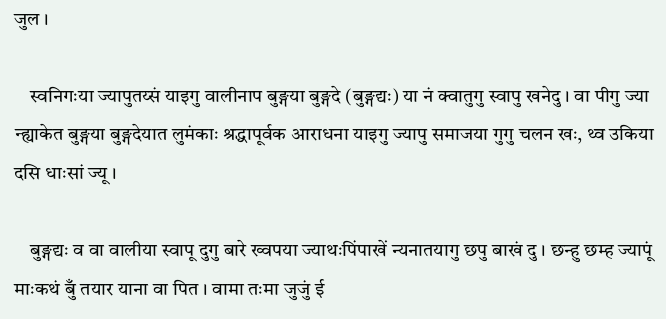जुल ।

    स्वनिगःया ज्यापुतय्सं याइगु वालीनाप बुङ्गया बुङ्गदे (बुङ्गद्यः) या नं क्वातुगु स्वापु खनेदु । वा पीगु ज्या न्ह्याकेत बुङ्गया बुङ्गदेयात लुमंकाः श्रद्धापूर्वक आराधना याइगु ज्यापु समाजया गुगु चलन खः, थ्व उकिया दसि धाःसां ज्यू ।

    बुङ्गद्यः व वा वालीया स्वापू दुगु बारे ख्वपया ज्याथःपिंपाखें न्यनातयागु छपु बाखं दु । छन्हु छम्ह ज्यापूं माःकथं बुँ तयार याना वा पित । वामा तःमा जुजुं ई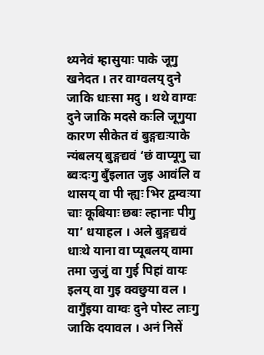थ्यनेवं म्हासुयाः पाके जूगु खनेदत । तर वाग्वलय् दुने जाकि धाःसा मदु । थथे वाग्वः दुने जाकि मदसे कःलि जूगुया कारण सीकेत वं बुङ्गद्यःयाके न्यंबलय् बुङ्गद्यवं ‘छं वाप्यूगु चा ब्वःदःगु बुँइलात जुइ आवंलि व थासय् वा पी न्ह्यः भिर द्वम्वःया चाः कूबियाः छबः ल्हानाः पीगु या’ धयाहल । अले बुङ्गद्यवं धाःथे याना वा प्यूबलय् वामा तमा जुजुं वा गुई पिहां वायः इलय् वा गुइ क्वछुया वल । वागुँइया वाग्वः दुने पोस्ट लाःगु जाकि दयावल । अनं निसें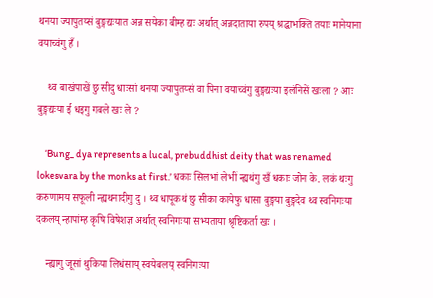थनया ज्यापुतय्सं बुङ्गद्यःयात अन्न सयेका बीम्ह द्यः अर्थात् अन्नदाताया रुपय् श्रद्धाभक्ति तयाः मानेयाना वयाच्वंगु हँ ।

    थ्व बाखंपाखें छु सीदु धाःसां थनया ज्यापुतय्सं वा पिना वयाच्वंगु बुङ्गद्यःया इलंनिसें खःला ? आः बुङ्गद्यःया ई धइगु गबले खः ले ?

    ‘Bung_ dya represents a lucal, prebuddhist deity that was renamed lokesvara by the monks at first.’ धकाः सिलभां लेभीं न्ह्यथंगु खँ धकाः जोन के. लकं थःगु करुणामय सफूली न्ह्यथनादीगु दु । थ्व धापूकथं छु सीका कायेफु धासा बुङ्गया बुङ्गदेव थ्व स्वनिगःया दकलय् न्हापांम्ह कृषि विषेशज्ञ अर्थात् स्वनिगःया सभ्यताया श्रृष्टिकर्ता खः ।

    न्ह्यागु जूसां थुकिया लिधंसाय् स्वयेबलय् स्वनिगःया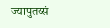ज्यापुतय्सं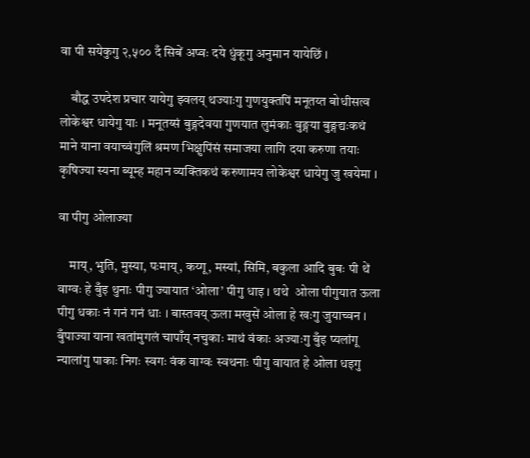वा पी सयेकुगु २,५०० दँ सिबें अप्वः दये धुंकूगु अनुमान यायेछिं ।

    बौद्ध उपदेश प्रचार यायेगु झ्वलय् थज्याःगु गुणयुक्तपिं मनूतय्त बोधीसत्व लोकेश्वर धायेगु याः । मनूतय्सं बुङ्गदेवया गुणयात लुमंकाः बुङ्गया बुङ्गद्यःकथं माने याना वयाच्वंगुलिं श्रमण भिक्षुपिंसं समाजया लागि दया करुणा तयाः कृषिज्या स्यना ब्यूम्ह महान व्यक्तिकथं करुणामय लोकेश्वर धायेगु जु खयेमा ।

वा पीगु ओलाज्या

    माय्, भुति, मुस्या, पःमाय्, कय्गू, मस्यां, सिमि, बकुला आदि बुबः पी थें वाग्वः हे बुँइ थुनाः पीगु ज्यायात ‘ओला’ पीगु धाइ । थथे  ओला पीगुयात ऊला पीगु धकाः नं गनं गनं धाः । बास्तवय् ऊला मखुसें ओला हे खःगु जुयाच्वन । बुँपाज्या याना खतांमुगलं चापाँय् नचुकाः माथं वंकाः अज्याःगु बुँइ प्यलांगू न्यालांगु पाकाः निगः स्वगः वंक वाग्वः स्वथनाः पीगु वायात हे ओला धइगु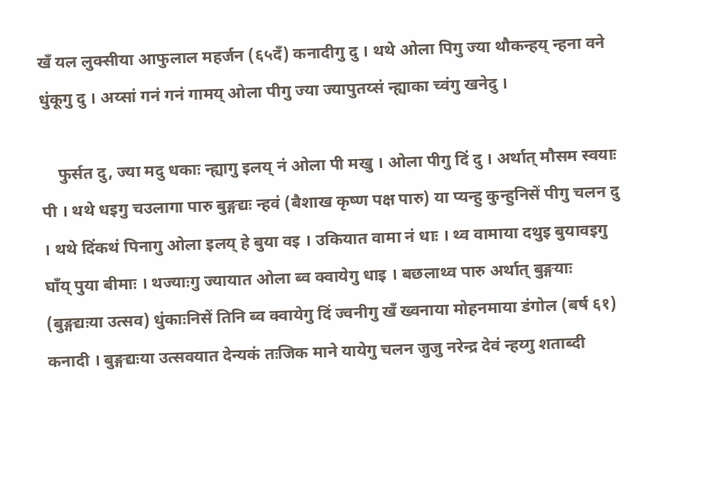खँ यल लुक्सीया आफुलाल महर्जन (६५दँ) कनादीगु दु । थथे ओला पिगु ज्या थौकन्हय् न्हना वने धुंकूगु दु । अय्सां गनं गनं गामय् ओला पीगु ज्या ज्यापुतय्सं न्ह्याका च्वंगु खनेदु ।

    फुर्सत दु, ज्या मदु धकाः न्ह्यागु इलय् नं ओला पी मखु । ओला पीगु दिं दु । अर्थात् मौसम स्वयाः पी । थथे धइगु चउलागा पारु बुङ्गद्यः न्हवं (बैशाख कृष्ण पक्ष पारु) या प्यन्हु कुन्हुनिसें पीगु चलन दु । थथे दिंकथं पिनागु ओला इलय् हे बुया वइ । उकियात वामा नं धाः । थ्व वामाया दथुइ बुयावइगु घाँय् पुया बीमाः । थज्याःगु ज्यायात ओला ब्व क्वायेगु धाइ । बछलाथ्व पारु अर्थात् बुङ्गयाः (बुङ्गद्यःया उत्सव) धुंकाःनिसें तिनि ब्व क्वायेगु दिं ज्वनीगु खँ ख्वनाया मोहनमाया डंगोल (बर्ष ६१) कनादी । बुङ्गद्यःया उत्सवयात देन्यकं तःजिक माने यायेगु चलन जुजु नरेन्द्र देवं न्हय्गु शताब्दी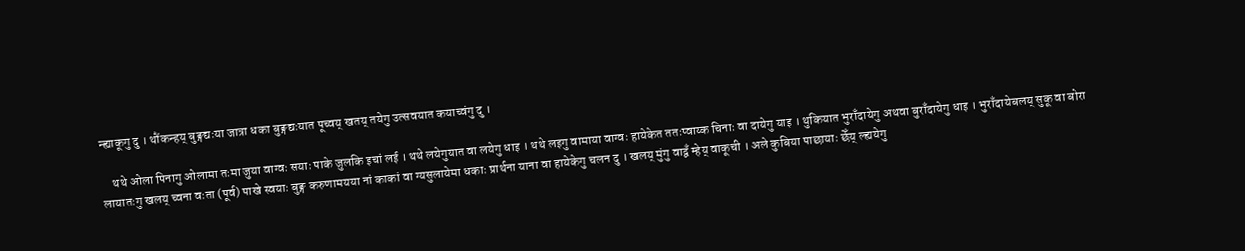न्ह्याकूगु दु । थौंकन्हय् बुङ्गद्यःया जात्रा धका बुङ्गद्यःयात पूच्वय् खतय् तयेगु उत्सवयात कयाच्वंगु दु ।

    थथे ओला पिनागु ओलामा तःमा जुया वाग्वः सयाः पाके जुलकि इचां लई । थथे लयेगुयात वा लयेगु धाइ । थथे लइगु वामाया वाग्वः हायेकेत ततःप्वाय्क चिनाः वा दायेगु याइ । थुकियात भुराँदायेगु अथवा बुराँदायेगु धाइ । भुराँदायेबलय् सुकू वा बोरा लायातःगु खलय् च्वना वःता (पूर्व) पाखे स्वयाः बुङ्ग करुणामयया नां काकां वा ग्यसुलायेमा धकाः प्रार्थना याना वा हायेकेगु चलन दु । खलय् मुंगु वाद्वँ म्हेय् वाकूची । अले कुबिया पाछायाः छेँय् ल्ह्ययेगु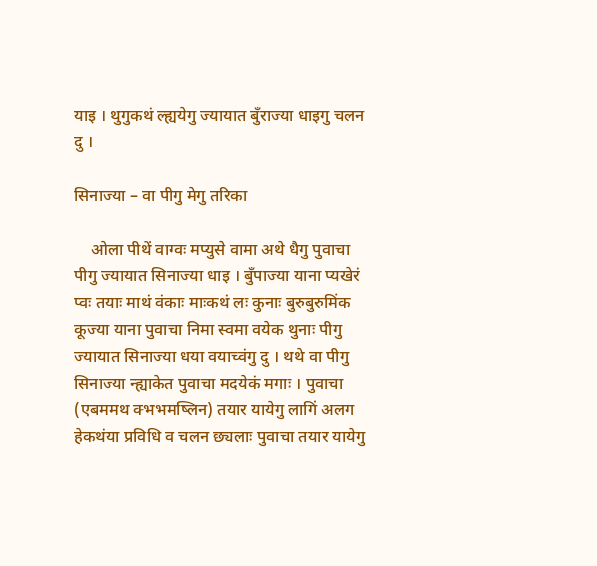याइ । थुगुकथं ल्ह्ययेगु ज्यायात बुँराज्या धाइगु चलन दु ।

सिनाज्या – वा पीगु मेगु तरिका

    ओला पीथें वाग्वः मप्युसे वामा अथे धैगु पुवाचा पीगु ज्यायात सिनाज्या धाइ । बुँपाज्या याना प्यखेरं प्वः तयाः माथं वंकाः माःकथं लः कुनाः बुरुबुरुमिंक कूज्या याना पुवाचा निमा स्वमा वयेक थुनाः पीगु ज्यायात सिनाज्या धया वयाच्वंगु दु । थथे वा पीगु सिनाज्या न्ह्याकेत पुवाचा मदयेकं मगाः । पुवाचा (एबममथ क्भभमष्लिन) तयार यायेगु लागिं अलग हेकथंया प्रविधि व चलन छ्यलाः पुवाचा तयार यायेगु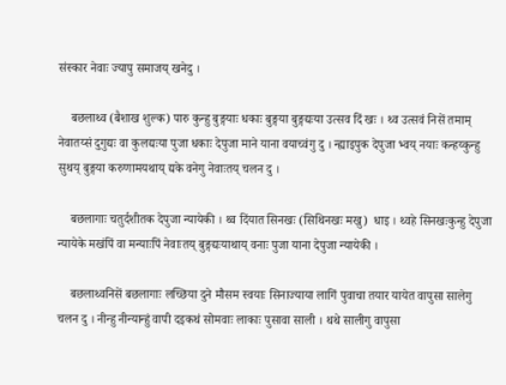संस्कार नेवाः ज्यापु समाजय् खनेदु ।

    बछलाथ्व (बैशाख शुल्क) पारु कुन्हु बुङ्गयाः धकाः बुङ्गया बुङ्गद्यःया उत्सव दिं खः । थ्व उत्सवं निसें तमाम् नेवातय्सं दुगुद्यः वा कुलद्यःया पुजा धकाः देपुजा माने याना वयाच्वंगु दु । न्ह्याइपुक देपुजा भ्वय् नयाः कन्हय्कुन्हु सुथय् बुङ्गया करुणामयथाय् द्यके वनेगु नेवाःतय् चलन दु ।

    बछलागाः चतुर्दशीतक देपुजा न्यायेकी । थ्व दिंयात सिनखः (सिथिनखः मखु)  धाइ । थ्वहे सिनखःकुन्हु देपुजा न्यायेके मखंपिं वा मन्याःपिं नेवाःतय् बुङ्गद्यःयाथाय् वनाः पुजा याना देपुजा न्यायेकी ।

    बछलाथ्वनिसें बछलागाः लच्छिया दुने मौसम स्वयाः सिनाज्याया लागिं पुवाचा तयार यायेत वापुसा सालेगु चलन दु । नीन्हु नीन्यान्हुं वापी दइकथं सोमवाः लाकाः पुसावा साली । थथे सालीगु वापुसा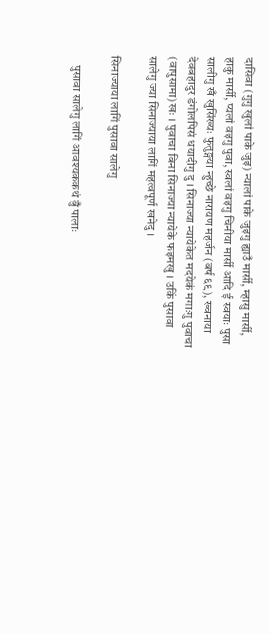दासिवा (गुगु खुलां पाके जुइ) न्यालां पाके जुइगु ह्याउँ मार्सी, म्हासु मार्सी, हाकु मार्सी, प्यलां वइगु पुवा, स्वलां वइगु चिनीया मार्सी आदि ई स्वयाः पुसा सालीगु खँ खुसिंख्यः फुतुङ्गया न्हुच्छे नारायण महर्जन (बर्ष ६९), ख्वनाया देवबहादुर डंगोलपिसं धयादीगु दु । सिनाज्या न्यायेकेत मदयेकं मगाःगु पुवाचा (वापुसामा) खः । पुवाचा बिना सिनाज्या न्यायेके फइमखु । उकिं पुसावा सालेगु ज्या सिनाज्याया लागिं महत्वपूर्ण खनेदु ।

सिनाज्याया लागिं पुसावा सालेगु

    पुसावा सालेगु लागिं आवश्यककथं बुँ पालाः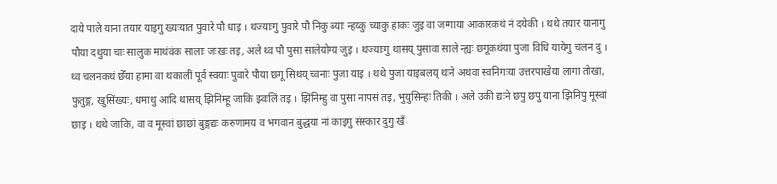दाये पाले याना तयार याइगु ख्यःयात पुवारे पौ धाइ । थज्याःगु पुवारे पौ निकु ब्याः न्हय्कु च्याकु हाकः जुइ वा जग्गाया आकारकथं नं दयेकी । थथे तयार यानागु पौया दथुया चाः सालुक माथंवंक सालाः जःखः तइ, अले थ्व पौ पुसा सालेयोग्य जुइ । थज्याःगु थासय् पुसावा साले न्ह्यः छगूकथंया पुजा विधि यायेगु चलन दु । थ्व चलनकथं छेँया हामा वा थकालीं पूर्व स्वयाः पुवारे पौया छगू सिथय् च्वनाः पुजा याइ । थथे पुजा याइबलय् थःने अथवा स्वनिगःया उत्तरपाखेया लागा तोखा, फुतुङ्ग, खुसिंख्यः, धमाथु आदि थासय् झिनिम्हू जाकि झ्वःलिं तइ । झिंनिम्हु वा पुसा नापसं तइ, भुयुसिन्हः तिकी । अले उकी द्यःने छपु छपु याना झिनिपु मूस्वां छाइ । थथे जाकि, वा व मूस्वां छाछां बुङ्गद्यः करुणामय व भगवान बुद्धया नां काइगु संस्कार दुगु खँ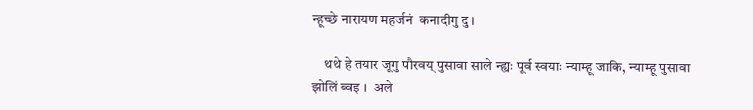न्हूच्छे नारायण महर्जनं  कनादीगु दु ।

    थथे हे तयार जूगु पौरवय् पुसावा साले न्ह्यः पूर्व स्वयाः न्याम्हू जाकि, न्याम्हू पुसावा झोलिं ब्वइ ।  अले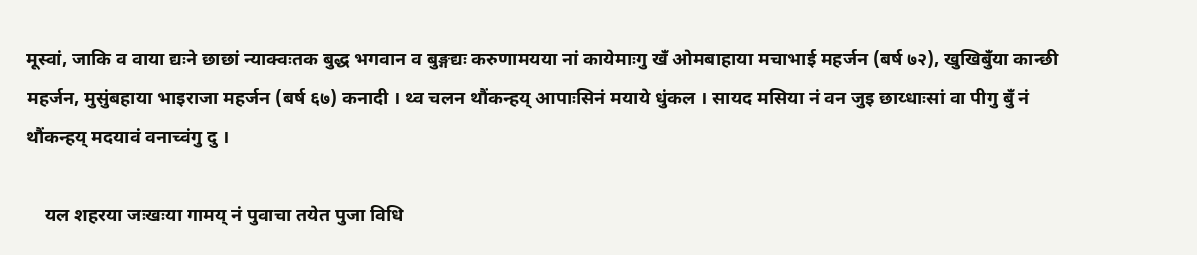मूस्वां, जाकि व वाया द्यःने छाछां न्याक्वःतक बुद्ध भगवान व बुङ्गद्यः करुणामयया नां कायेमाःगु खँ ओमबाहाया मचाभाई महर्जन (बर्ष ७२), खुखिबुँया कान्छी महर्जन, मुसुंबहाया भाइराजा महर्जन (बर्ष ६७) कनादी । थ्व चलन थौंकन्हय् आपाःसिनं मयाये धुंकल । सायद मसिया नं वन जुइ छाय्धाःसां वा पीगु बुँ नं थौंकन्हय् मदयावं वनाच्वंगु दु ।

    यल शहरया जःखःया गामय् नं पुवाचा तयेत पुजा विधि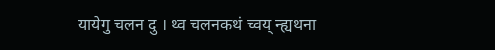यायेगु चलन दु । थ्व चलनकथं च्वय् न्ह्यथना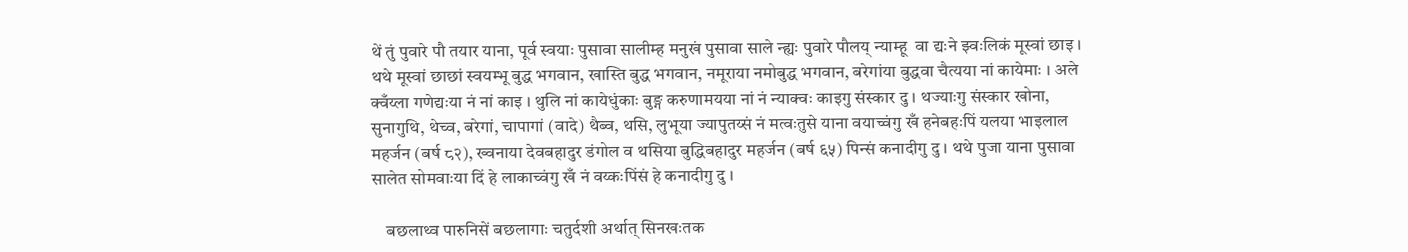थें तुं पुवारे पौ तयार याना, पूर्व स्वयाः पुसावा सालीम्ह मनुखं पुसावा साले न्ह्यः पुवारे पौलय् न्याम्हू  वा द्यःने झ्वःलिकं मूस्वां छाइ । थथे मूस्वां छाछां स्वयम्भू बुद्ध भगवान, खास्ति बुद्ध भगवान, नमूराया नमोबुद्ध भगवान, बरेगांया बुद्धवा चैत्यया नां कायेमाः । अले क्वँय्ला गणेद्यःया नं नां काइ । थुलि नां कायेधुंकाः बुङ्ग करुणामयया नां नं न्याक्वः काइगु संस्कार दु । थज्याःगु संस्कार खोना, सुनागुथि, थेच्व, बरेगां, चापागां (वादे) थैब्व, थसि, लुभूया ज्यापुतय्सं नं मत्वःतुसे याना वयाच्वंगु खँ हनेबहःपिं यलया भाइलाल महर्जन (बर्ष ८२), ख्वनाया देवबहादुर डंगोल व थसिया बुद्धिबहादुर महर्जन (बर्ष ६५) पिन्सं कनादीगु दु । थथे पुजा याना पुसावा सालेत सोमवाःया दिं हे लाकाच्वंगु खँ नं वय्कःपिंसं हे कनादीगु दु ।

    बछलाथ्व पारुनिसें बछलागाः चतुर्दशी अर्थात् सिनखःतक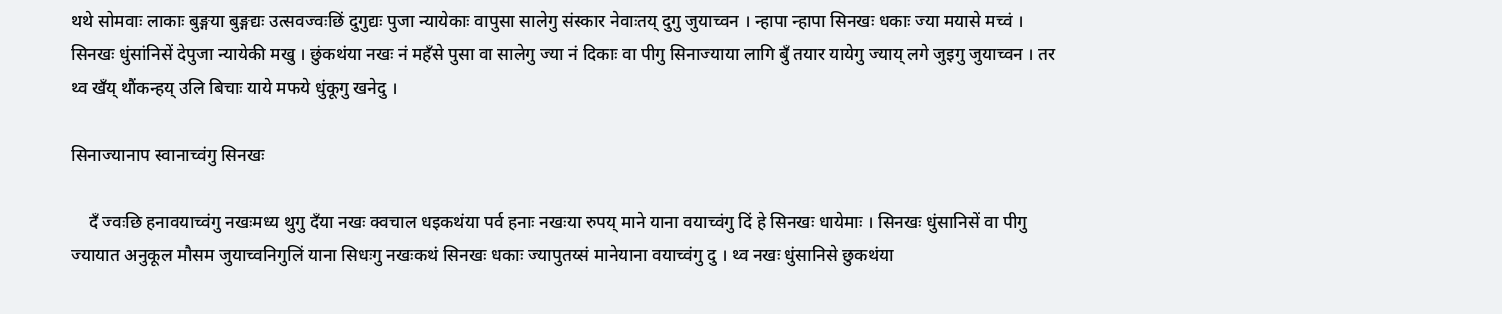थथे सोमवाः लाकाः बुङ्गया बुङ्गद्यः उत्सवज्वःछिं दुगुद्यः पुजा न्यायेकाः वापुसा सालेगु संस्कार नेवाःतय् दुगु जुयाच्वन । न्हापा न्हापा सिनखः धकाः ज्या मयासे मच्वं । सिनखः धुंसांनिसें देपुजा न्यायेकी मखु । छुंकथंया नखः नं महँसे पुसा वा सालेगु ज्या नं दिकाः वा पीगु सिनाज्याया लागि बुँ तयार यायेगु ज्याय् लगे जुइगु जुयाच्वन । तर थ्व खँय् थौंकन्हय् उलि बिचाः याये मफये धुंकूगु खनेदु ।

सिनाज्यानाप स्वानाच्वंगु सिनखः

    दँ ज्वःछि हनावयाच्वंगु नखःमध्य थुगु दँया नखः क्वचाल धइकथंया पर्व हनाः नखःया रुपय् माने याना वयाच्वंगु दिं हे सिनखः धायेमाः । सिनखः धुंसानिसें वा पीगु ज्यायात अनुकूल मौसम जुयाच्वनिगुलिं याना सिधःगु नखःकथं सिनखः धकाः ज्यापुतय्सं मानेयाना वयाच्वंगु दु । थ्व नखः धुंसानिसे छुकथंया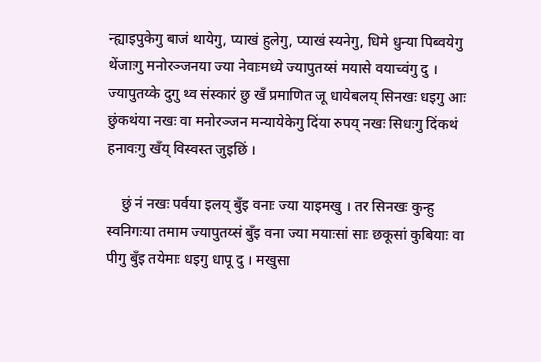न्ह्याइपुकेगु बाजं थायेगु, प्याखं हुलेगु, प्याखं स्यनेगु, धिमे धुन्या पिब्वयेगु थेंजाःगु मनोरञ्जनया ज्या नेवाःमध्ये ज्यापुतय्सं मयासे वयाच्वंगु दु । ज्यापुतय्के दुगु थ्व संस्कारं छु खँ प्रमाणित जू धायेबलय् सिनखः धइगु आः छुंकथंया नखः वा मनोरञ्जन मन्यायेकेगु दिंया रुपय् नखः सिधःगु दिंकथं हनावःगु खँय् विस्वस्त जुइछिं ।

    छुं नं नखः पर्वया इलय् बुँइ वनाः ज्या याइमखु । तर सिनखः कुन्हु स्वनिगःया तमाम ज्यापुतय्सं बुँइ वना ज्या मयाःसां साः छकूसां कुबियाः वा पीगु बुँइ तयेमाः धइगु धापू दु । मखुसा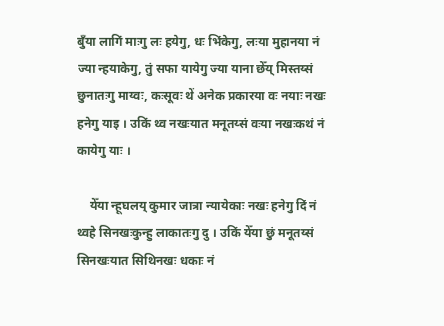बुँया लागिं माःगु लः हयेगु, धः भिंकेगु, लःया मुहानया नं ज्या न्हयाकेगु, तुं सफा यायेगु ज्या याना छेँय् मिस्तय्सं छुनातःगु माय्वः, कःसूवः थें अनेक प्रकारया वः नयाः नखः हनेगु याइ । उकिं थ्व नखःयात मनूतय्सं वःया नखःकथं नं कायेगु याः ।

    येँया न्हूघलय् कुमार जात्रा न्यायेकाः नखः हनेगु दिं नं थ्वहे सिनखःकुन्हु लाकातःगु दु । उकिं येँया छुं मनूतय्सं सिनखःयात सिथिनखः धकाः नं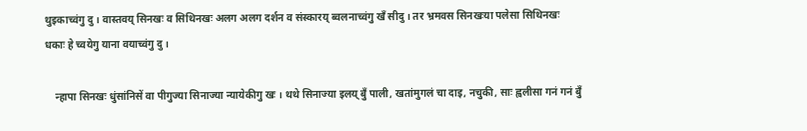थुइकाच्वंगु दु । वास्तवय् सिनखः व सिथिनखः अलग अलग दर्शन व संस्कारय् ब्वलनाच्वंगु खँ सीदु । तर भ्रमवस सिनखःया पलेसा सिथिनखः धकाः हे च्वयेगु याना वयाच्वंगु दु ।

    न्हापा सिनखः धुंसांनिसें वा पीगुज्या सिनाज्या न्यायेकीगु खः । थथे सिनाज्या इलय् बुँ पाली, खतांमुगलं चा दाइ, नचुकी, साः ह्वलीसा गनं गनं बुँ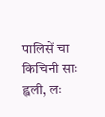पालिसें चा किचिनी साः ह्वली, लः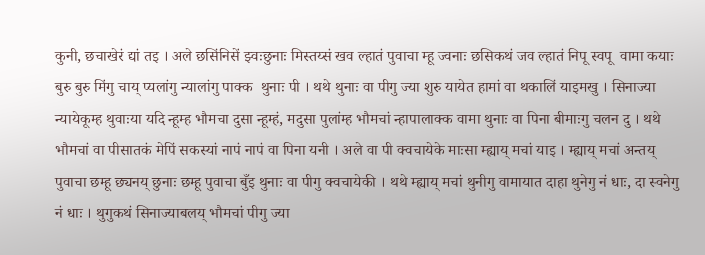कुनी, छचाखेरं द्यां तइ । अले छसिंनिसें झ्वःछुनाः मिस्तय्सं खव ल्हातं पुवाचा म्हू ज्वनाः छसिकथं जव ल्हातं निपू स्वपू  वामा कयाः बुरु बुरु मिंगु चाय् प्यलांगु न्यालांगु पाक्क  थुनाः पी । थथे थुनाः वा पीगु ज्या शुरु यायेत हामां वा थकालिं याइमखु । सिनाज्या न्यायेकूम्ह थुवाःया यदि न्हूम्ह भौमचा दुसा न्हूम्हं, मदुसा पुलांम्ह भौमचां न्हापालाक्क वामा थुनाः वा पिना बीमाःगु चलन दु । थथे भौमचां वा पीसातकं मेपिं सकस्यां नापं नापं वा पिना यनी । अले वा पी क्वचायेके माःसा म्ह्याय् मचां याइ । म्ह्याय् मचां अन्तय् पुवाचा छम्हू छ्यनय् छुनाः छम्हू पुवाचा बुँइ थुनाः वा पीगु क्वचायेकी । थथे म्ह्याय् मचां थुनीगु वामायात दाहा थुनेगु नं धाः, दा स्वनेगु नं धाः । थुगुकथं सिनाज्याबलय् भौमचां पीगु ज्या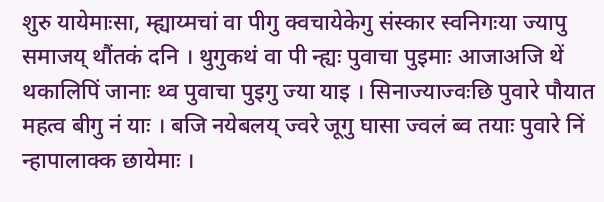शुरु यायेमाःसा, म्ह्याय्मचां वा पीगु क्वचायेकेगु संस्कार स्वनिगःया ज्यापु समाजय् थौंतकं दनि । थुगुकथं वा पी न्ह्यः पुवाचा पुइमाः आजाअजि थें थकालिपिं जानाः थ्व पुवाचा पुइगु ज्या याइ । सिनाज्याज्वःछि पुवारे पौयात महत्व बीगु नं याः । बजि नयेबलय् ज्वरे जूगु घासा ज्वलं ब्व तयाः पुवारे निं न्हापालाक्क छायेमाः ।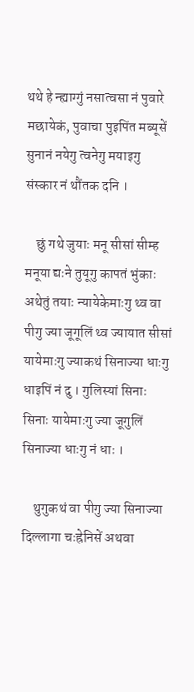थथे हे न्ह्याग्गुं नसात्वसा नं पुवारे मछायेकं, पुवाचा पुइपिंत मब्यूसें सुनानं नयेगु त्वनेगु मयाइगु संस्कार नं थौंतक दनि ।

    छुं गथे जुयाः मनू सीसां सीम्ह मनूया द्यःने तुयूगु कापतं भुंकाः अथेतुं तयाः न्यायेकेमाःगु थ्व वा पीगु ज्या जूगूलिं थ्व ज्यायात सीसां यायेमाःगु ज्याकथं सिनाज्या धाःगु धाइपिं नं दु । गुलिस्यां सिनाः सिनाः यायेमाःगु ज्या जूगुलिं सिनाज्या धाःगु नं धाः ।

    थुगुकथं वा पीगु ज्या सिनाज्या दिल्लागा चःह्रेनिसें अथवा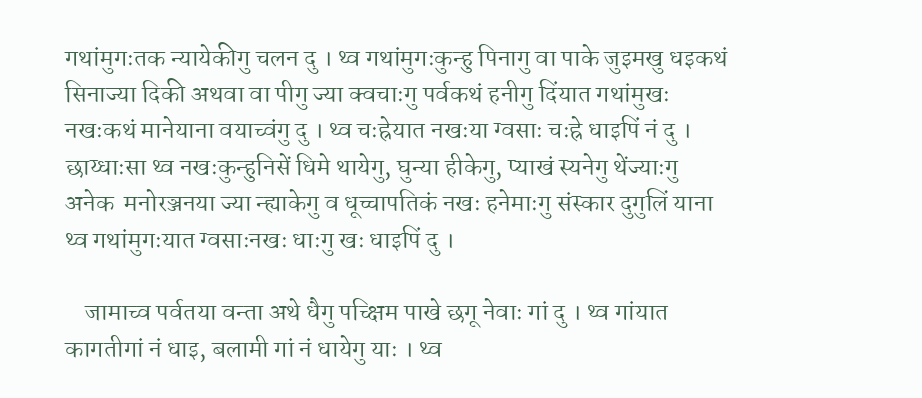गथांमुगःतक न्यायेकीगु चलन दु । थ्व गथांमुगःकुन्हु पिनागु वा पाके जुइमखु धइकथं सिनाज्या दिकी अथवा वा पीगु ज्या क्वचाःगु पर्वकथं हनीगु दिंयात गथांमुखः नखःकथं मानेयाना वयाच्वंगु दु । थ्व चःह्रेयात नखःया ग्वसाः चःह्रे धाइपिं नं दु । छाय्धाःसा थ्व नखःकुन्हुनिसें धिमे थायेगु, घुन्या हीकेगु, प्याखं स्यनेगु थेंज्याःगु अनेक  मनोरञ्जनया ज्या न्ह्याकेगु व धूच्चापतिकं नखः हनेमाःगु संस्कार दुगुलिं याना थ्व गथांमुगःयात ग्वसाःनखः धाःगु खः धाइपिं दु ।

    जामाच्व पर्वतया वन्ता अथे धैगु पच्क्षिम पाखे छगू नेवाः गां दु । थ्व गांयात कागतीगां नं धाइ, बलामी गां नं धायेगु याः । थ्व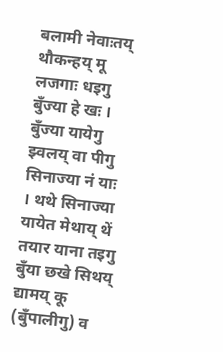बलामी नेवाःतय् थौकन्हय् मू लजगाः धइगु बुँज्या हे खः । बुँज्या यायेगु झ्वलय् वा पीगु सिनाज्या नं याः । थथे सिनाज्या यायेत मेथाय् थें तयार याना तइगु बुँया छखे सिथय् द्यामय् कू (बुँपालीगु) व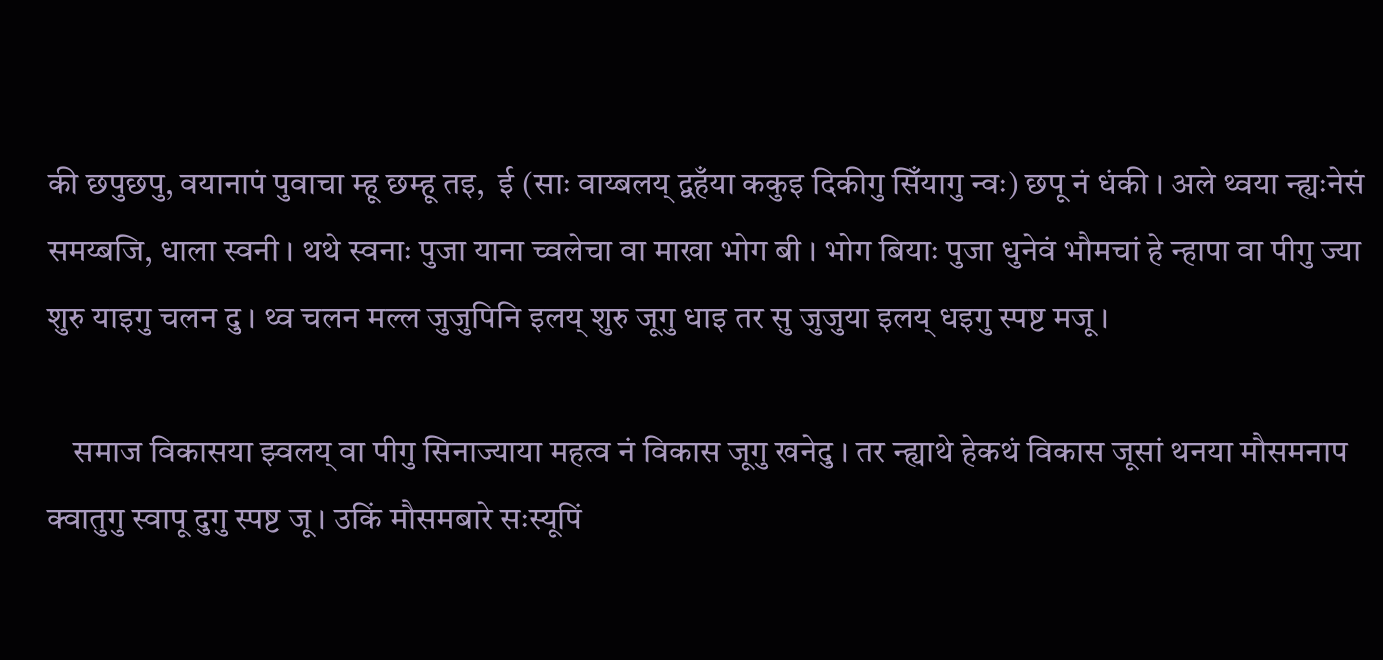की छपुछपु, वयानापं पुवाचा म्हू छम्हू तइ,  ई (साः वाय्बलय् द्वहँया ककुइ दिकीगु सिँयागु न्वः) छपू नं धंकी । अले थ्वया न्ह्यःनेसं समय्बजि, धाला स्वनी । थथे स्वनाः पुजा याना च्वलेचा वा माखा भोग बी । भोग बियाः पुजा धुनेवं भौमचां हे न्हापा वा पीगु ज्या शुरु याइगु चलन दु । थ्व चलन मल्ल जुजुपिनि इलय् शुरु जूगु धाइ तर सु जुजुया इलय् धइगु स्पष्ट मजू ।

    समाज विकासया झ्वलय् वा पीगु सिनाज्याया महत्व नं विकास जूगु खनेदु । तर न्ह्याथे हेकथं विकास जूसां थनया मौसमनाप क्वातुगु स्वापू दुगु स्पष्ट जू । उकिं मौसमबारे सःस्यूपिं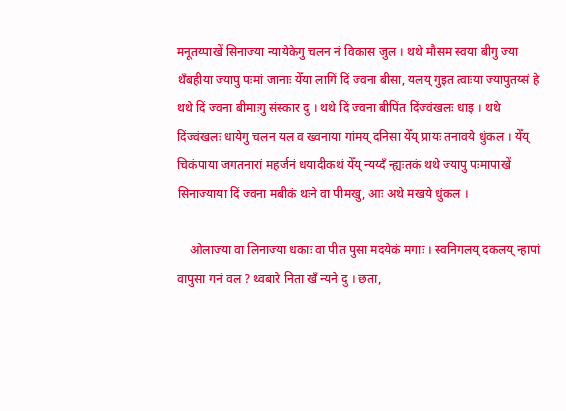मनूतय्पाखें सिनाज्या न्यायेकेगु चलन नं विकास जुल । थथे मौसम स्वया बीगु ज्या थँबहीया ज्यापु पःमां जानाः येँया लागिं दिं ज्वना बीसा, यलय् गुइत त्वाःया ज्यापुतय्सं हे थथे दिं ज्वना बीमाःगु संस्कार दु । थथे दिं ज्वना बीपिंत दिंज्वंखलः धाइ । थथे दिंज्वंखलः धायेगु चलन यल व ख्वनाया गांमय् दनिसा येँय् प्रायः तनावये धुंकल । येँय् चिकंपाया जगतनारां महर्जनं धयादीकथं येँय् न्यय्दँ न्ह्यःतकं थथे ज्यापु पःमापाखें सिनाज्याया दिं ज्वना मबीकं थःने वा पीमखु, आः अथे मखये धुंकल ।

    ओलाज्या वा लिनाज्या धकाः वा पीत पुसा मदयेकं मगाः । स्वनिगलय् दकलय् न्हापां वापुसा गनं वल ? थ्वबारे निता खँ न्यने दु । छता,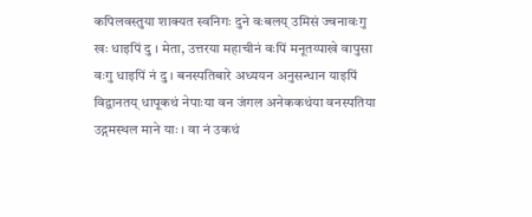कपिलवस्तुया शाक्यत स्वनिगः दुने वःबलय् उमिसं ज्वनावःगु खः धाइपिं दु । मेता, उत्तरया महाचीनं वःपिं मनूतय्पाखे वापुसा वःगु धाइपिं नं दु । बनस्पतिबारे अध्ययन अनुसन्धान याइपिं विद्वानतय् धापूकथं नेपाःया वन जंगल अनेककथंया वनस्पतिया उद्गमस्थल माने याः । वा नं उकथं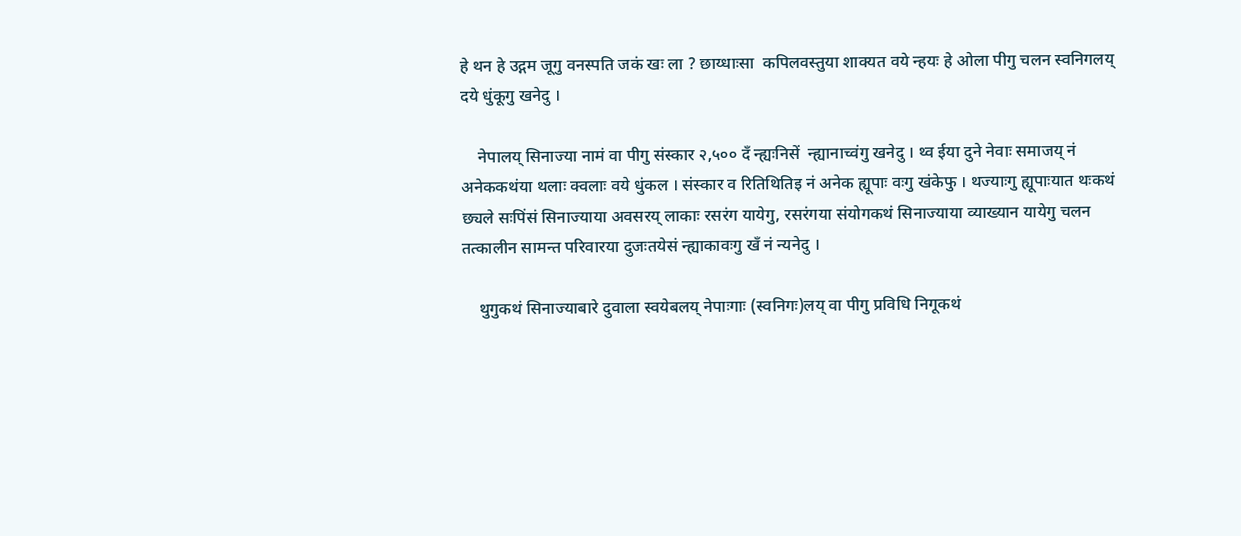हे थन हे उद्गम जूगु वनस्पति जकं खः ला ? छाय्धाःसा  कपिलवस्तुया शाक्यत वये न्हयः हे ओला पीगु चलन स्वनिगलय् दये धुंकूगु खनेदु ।

    नेपालय् सिनाज्या नामं वा पीगु संस्कार २,५०० दँ न्ह्यःनिसें  न्ह्यानाच्वंगु खनेदु । थ्व ईया दुने नेवाः समाजय् नं अनेककथंया थलाः क्वलाः वये धुंकल । संस्कार व रितिथितिइ नं अनेक ह्यूपाः वःगु खंकेफु । थज्याःगु ह्यूपाःयात थःकथं छ्यले सःपिंसं सिनाज्याया अवसरय् लाकाः रसरंग यायेगु, रसरंगया संयोगकथं सिनाज्याया व्याख्यान यायेगु चलन तत्कालीन सामन्त परिवारया दुजःतयेसं न्ह्याकावःगु खँ नं न्यनेदु ।

    थुगुकथं सिनाज्याबारे दुवाला स्वयेबलय् नेपाःगाः (स्वनिगः)लय् वा पीगु प्रविधि निगूकथं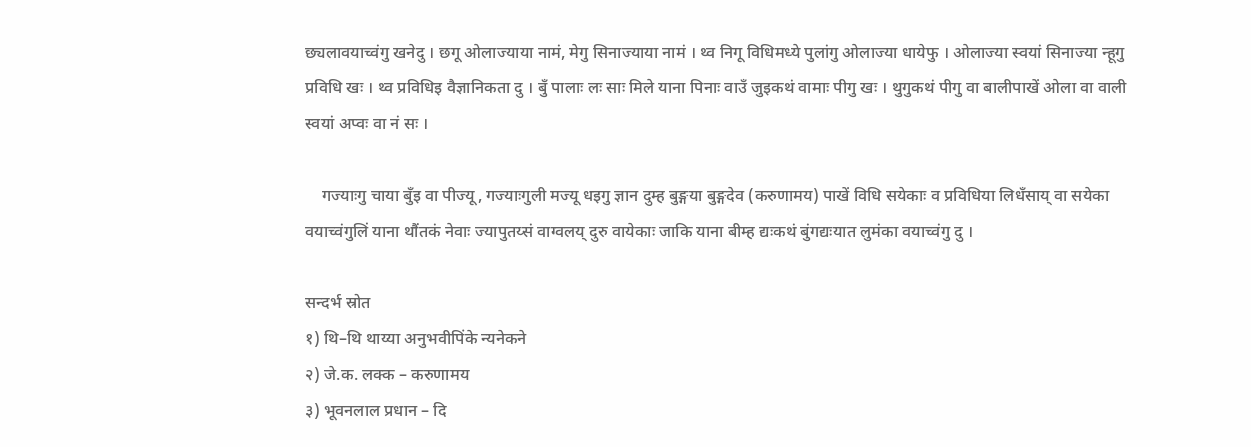छ्यलावयाच्वंगु खनेदु । छगू ओलाज्याया नामं, मेगु सिनाज्याया नामं । थ्व निगू विधिमध्ये पुलांगु ओलाज्या धायेफु । ओलाज्या स्वयां सिनाज्या न्हूगु प्रविधि खः । थ्व प्रविधिइ वैज्ञानिकता दु । बुँ पालाः लः साः मिले याना पिनाः वाउँ जुइकथं वामाः पीगु खः । थुगुकथं पीगु वा बालीपाखें ओला वा वाली स्वयां अप्वः वा नं सः ।

    गज्याःगु चाया बुँइ वा पीज्यू, गज्याःगुली मज्यू धइगु ज्ञान दुम्ह बुङ्गया बुङ्गदेव (करुणामय) पाखें विधि सयेकाः व प्रविधिया लिधँसाय् वा सयेका वयाच्वंगुलिं याना थौंतकं नेवाः ज्यापुतय्सं वाग्वलय् दुरु वायेकाः जाकि याना बीम्ह द्यःकथं बुंगद्यःयात लुमंका वयाच्वंगु दु ।

सन्दर्भ स्रोत
१) थि–थि थाय्या अनुभवीपिंके न्यनेकने
२) जे.क. लक्क – करुणामय
३) भूवनलाल प्रधान – दि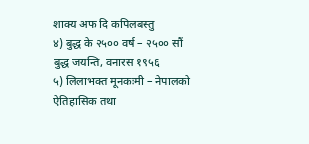शाक्य अफ दि कपिलबस्तु
४) बुद्ध के २५०० वर्ष – २५०० सौं बुद्ध जयन्ति, वनारस १९५६
५) लिलाभक्त मूनकःमी – नेपालको ऐतिहासिक तथा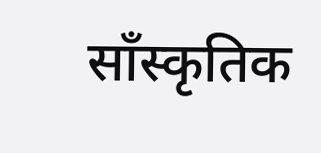साँस्कृतिक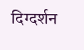दिग्दर्शन